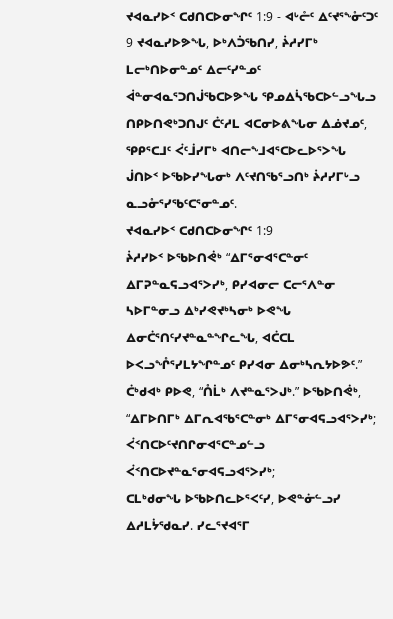ᔪᐊᓇᓯᐅᑉ ᑕᑯᑎᑕᐅᓂᖏᑦ 1:9 - ᐊᒡᓔᑦ ᐃᑦᔪᕐᖕᓁᑦᑐᑦ
9 ᔪᐊᓇᓯᐅᕗᖓ, ᐅᒃᐱᑑᖃᑎᓯ, ᔩᓱᓯᒥᒃ ᒪᓕᒃᑎᐅᓂᓐᓄᑦ ᐃᓕᑦᓯᓐᓄᑦ ᐋᓐᓂᐊᓇᕐᑐᑎᒎᖃᑕᐅᕗᖓ ᕿᓄᐃᓵᖃᑕᐅᓪᓗᖓᓗ ᑎᑭᐅᑎᕙᒃᑐᑎᒍᑦ ᑖᑦᓱᒪ ᐊᑕᓂᐅᕕᖓᓂ ᐃᓅᔪᓄᑦ, ᕿᑭᕐᑕᒧᑦ ᐹᑦᒨᓯᒥᒃ ᐊᑎᓕᖕᒧᐊᕐᑕᐅᓚᐅᕐᐳᖓ ᒎᑎᐅᑉ ᐅᖃᐅᓯᖓᓂᒃ ᐱᑦᔪᑎᖃᕐᓗᑎᒃ ᔩᓱᓯᒥᒡᓗ ᓇᓗᓁᕐᓯᖃᑦᑕᕐᓂᓐᓄᑦ.
ᔪᐊᓇᓯᐅᑉ ᑕᑯᑎᑕᐅᓂᖏᑦ 1:9
ᔩᓱᓯᐅᑉ ᐅᖃᐅᑎᕚᒃ “ᐃᒥᕐᓂᐊᕐᑕᓐᓂᑦ ᐃᒥᕈᓐᓇᕋᓗᐊᕐᐳᓯᒃ, ᑭᓯᐊᓂᓕ ᑕᓕᕐᐱᓐᓂ ᓴᐅᒥᓐᓂᓗ ᐃᒃᓯᕙᔪᒃᓴᓂᒃ ᐅᕙᖓ ᐃᓂᑖᕐᑎᑦᓯᔪᓐᓇᓐᖏᓚᖓ, ᐊᑖᑕᒪ ᐅᐸᓗᖕᒊᕐᓯᒪᔭᖏᓐᓄᑦ ᑭᓯᐊᓂ ᐃᓂᒃᓴᕆᔭᐅᕗᑦ.”
ᑖᒃᑯᐊᒃ ᑭᐅᕙ, “ᑍᒫᒃ ᐱᔪᓐᓇᕐᐳᒍᒃ.” ᐅᖃᐅᑎᕚᒃ, “ᐃᒥᐅᑎᒥᒃ ᐃᒥᕆᐊᖃᕐᑕᓐᓂᒃ ᐃᒥᕐᓂᐊᕋᓗᐊᕐᐳᓯᒃ; ᐹᑉᑎᑕᐅᑦᔪᑎᒋᓂᐊᕐᑕᓐᓄᓪᓗ ᐹᑉᑎᑕᐅᔪᓐᓇᕐᓂᐊᕋᓗᐊᕐᐳᓯᒃ;
ᑕᒪᒃᑯᓂᖓ ᐅᖃᐅᑎᓚᐅᕐᐸᑦᓯ, ᐅᕙᓐᓃᓪᓗᓯ ᐃᓱᒪᔮᖁᓇᓯ. ᓯᓚᕐᔪᐊᕐᒥ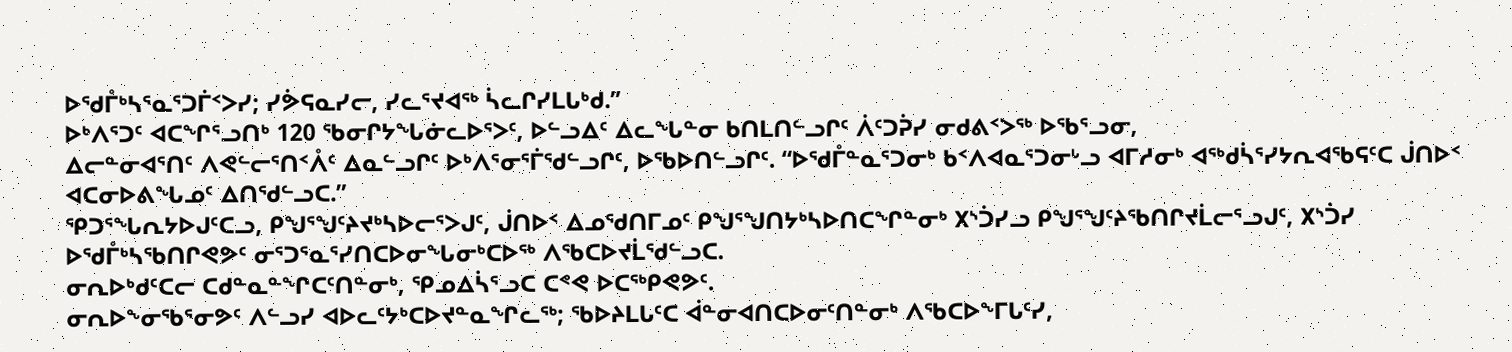ᐅᖁᒤᒃᓴᕐᓇᕐᑐᒦᑉᐳᓯ; ᓯᕘᕋᓇᓯᓕ, ᓯᓚᕐᔪᐊᖅ ᓵᓚᒋᓯᒪᒐᒃᑯ.”
ᐅᒃᐱᕐᑐᑦ ᐊᑕᖏᕐᓗᑎᒃ 120 ᖃᓂᒋᔭᖓᓃᓚᐅᕐᐳᑦ, ᐅᓪᓗᐃᑦ ᐃᓚᖓᓐᓂ ᑲᑎᒪᑎᓪᓗᒋᑦ ᐲᑦᑐᕉᓯ ᓂᑯᕕᑉᐳᖅ ᐅᖃᕐᓗᓂ,
ᐃᓕᓐᓂᐊᕐᑎᑦ ᐱᕙᓪᓕᕐᑎᑉᐰᑦ ᐃᓇᓪᓗᒋᑦ ᐅᒃᐱᕐᓂᕐᒦᖁᓪᓗᒋᑦ, ᐅᖃᐅᑎᓪᓗᒋᑦ. “ᐅᖁᒤᓐᓇᕐᑐᓂᒃ ᑲᑉᐱᐊᓇᕐᑐᓂᒡᓗ ᐊᒥᓱᓂᒃ ᐊᖅᑯᓵᕐᓯᔭᕆᐊᖃᕋᑦᑕ ᒎᑎᐅᑉ ᐊᑕᓂᐅᕕᖓᓄᑦ ᐃᑎᖁᓪᓗᑕ.”
ᕿᑐᕐᖓᕆᔭᐅᒍᑦᑕᓗ, ᑭᖑᕐᖑᑦᔨᔪᒃᓴᐅᓕᕐᐳᒍᑦ, ᒎᑎᐅᑉ ᐃᓄᖁᑎᒥᓄᑦ ᑭᖑᕐᖑᑎᔭᒃᓴᐅᑎᑕᖏᓐᓂᒃ ᙭ᔅᑑᓯᓗ ᑭᖑᕐᖑᑦᔨᖃᑎᒋᔪᒫᓕᕐᓗᒍᑦ, ᙭ᔅᑑᓯ ᐅᖁᒤᒃᓴᖃᑎᒋᕙᕗᑦ ᓂᕐᑐᕐᓇᕐᓯᑎᑕᐅᓂᖓᓂᒃᑕᐅᖅ ᐱᖃᑕᐅᔪᒫᖁᓪᓗᑕ.
ᓂᕆᐅᒃᑯᑦᑕᓕ ᑕᑯᓐᓇᓐᖏᑕᑦᑎᓐᓂᒃ, ᕿᓄᐃᓵᕐᓗᑕ ᑕᕝᕙ ᐅᑕᖅᑭᕙᕗᑦ.
ᓂᕆᐅᖕᓂᖃᕐᓂᕗᑦ ᐱᓪᓗᓯ ᐊᐅᓚᑦᔭᒃᑕᐅᔪᓐᓇᖏᓚᖅ; ᖃᐅᔨᒪᒐᑦᑕ ᐋᓐᓂᐊᑎᑕᐅᓂᑦᑎᓐᓂᒃ ᐱᖃᑕᐅᖕᒥᒐᑦᓯ,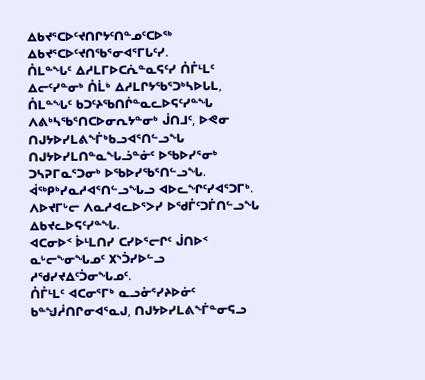ᐃᑲᔪᕐᑕᐅᑦᔪᑎᒋᔭᑦᑎᓐᓄᑦᑕᐅᖅ ᐃᑲᔪᕐᑕᐅᑦᔪᑎᖃᕐᓂᐊᕐᒥᒐᑦᓯ.
ᑍᒪᓐᖓᑦ ᐃᓱᒪᒥᐅᑕᕇᓐᓇᕋᑦᓯ ᑍᒤᒻᒪᑦ ᐃᓕᑦᓯᓐᓂᒃ ᑍᒫᒃ ᐃᓱᒪᒋᔭᖃᕐᑐᒃᓴᐅᒐᒪ, ᑍᒪᓐᖓᑦ ᑲᑐᑦᔨᖃᑎᒌᓐᓇᓚᐅᕋᑦᓯᓐᖓ ᐱᕕᒃᓴᖃᕐᑎᑕᐅᓂᕆᔭᓐᓂᒃ ᒎᑎᒧᑦ, ᐅᕙᓂ ᑎᒍᔭᐅᓯᒪᕕᖕᒦᒃᑲᓗᐊᕐᑎᓪᓗᖓ ᑎᒍᔭᐅᓯᒪᑎᓐᓇᖓᓘᓐᓃᑦ ᐅᖃᐅᓯᕐᓂᒃ ᑐᓴᕈᒥᓇᕐᑐᓂᒃ ᐅᖃᐅᓯᖃᕐᑎᓪᓗᖓ. ᐋᖅᑭᒃᓯᓇᓱᐊᕐᑎᓪᓗᖓᓗ ᐊᐅᓚᖏᑦᓯᐊᕐᑐᒥᒃ.
ᐱᐅᔪᒥᒡᓕ ᐱᓇᓱᐊᓚᐅᕐᐳᓯ ᐅᖁᒤᑦᑐᒦᑎᓪᓗᖓ ᐃᑲᔪᓚᐅᕋᑦᓯᓐᖓ.
ᐊᑕᓂᐅᑉ ᐆᒻᒪᑎᓯ ᑕᓯᐅᕐᓕᒋᑦ ᒎᑎᐅᑉ ᓇᒡᓕᖕᓂᖓᓄᑦ ᙭ᔅᑑᓯᐅᓪᓗ ᓱᖁᓯᔪᐃᑦᑑᓂᖓᓄᑦ.
ᑍᒤᒻᒪᑦ ᐊᑕᓂᕐᒥᒃ ᓇᓗᓁᕐᓯᔨᐅᓃᑦ ᑲᓐᖑᓲᑎᒋᓂᐊᕐᓇᒍ, ᑎᒍᔭᐅᓯᒪᕕᖕᒦᓐᓂᕋᓗ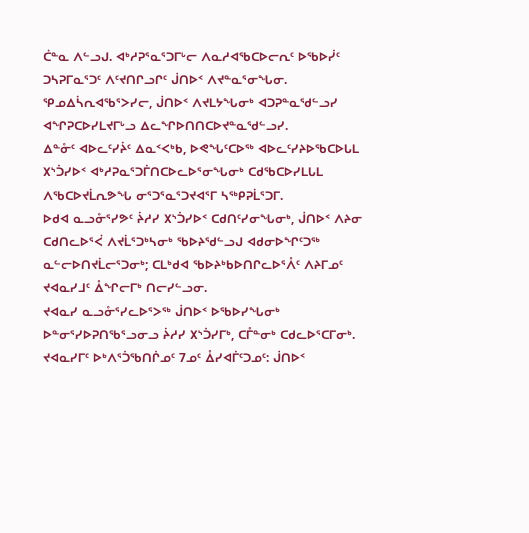ᑖᓐᓇ ᐱᓪᓗᒍ. ᐊᒃᓱᕈᕐᓇᕐᑐᒥᒡᓕ ᐱᓇᓱᐊᖃᑕᐅᓕᕆᑦ ᐅᖃᐅᓰᑦ ᑐᓴᕈᒥᓇᕐᑐᑦ ᐱᑦᔪᑎᒋᓗᒋᑦ ᒎᑎᐅᑉ ᐱᔪᓐᓇᕐᓂᖓᓂ.
ᕿᓄᐃᓵᕆᐊᖃᕐᐳᓯᓕ, ᒎᑎᐅᑉ ᐱᔪᒪᔭᖓᓂᒃ ᐊᑐᕈᓐᓇᖁᓪᓗᓯ ᐊᖏᕈᑕᐅᓯᒪᔪᒥᒡᓗ ᐃᓚᖏᐅᑎᑎᑕᐅᔪᓐᓇᖁᓪᓗᓯ.
ᐃᓐᓁᑦ ᐊᐅᓚᑦᓯᔩᑦ ᐃᓇᑉᐸᒃᑲ, ᐅᕙᖓᑦᑕᐅᖅ ᐊᐅᓚᑦᓯᔨᐅᖃᑕᐅᒐᒪ ᙭ᔅᑑᓯᐅᑉ ᐊᒃᓱᕈᓇᕐᑐᒦᑎᑕᐅᓚᐅᕐᓂᖓᓂᒃ ᑕᑯᖃᑕᐅᓯᒪᒐᒪ ᐱᖃᑕᐅᔪᒫᕆᕗᖓ ᓂᕐᑐᕐᓇᕐᑐᔪᐊᕐᒥ ᓴᖅᑭᕈᒫᕐᑐᒥ.
ᐅᑯᐊ ᓇᓗᓁᕐᓯᕗᑦ ᔩᓱᓯ ᙭ᔅᑑᓯᐅᑉ ᑕᑯᑎᑦᓯᓂᖓᓂᒃ, ᒎᑎᐅᑉ ᐱᔨᓂ ᑕᑯᑎᓚᐅᕐᐹ ᐱᔪᒫᕐᑐᒃᓴᓂᒃ ᖃᐅᔨᖁᓪᓗᒍ ᐊᑯᓂᐅᖏᑦᑐᖅ ᓇᓪᓕᐅᑎᔪᒫᓕᕐᑐᓂᒃ; ᑕᒪᒃᑯᐊ ᖃᐅᔨᒃᑲᐅᑎᒋᓚᐅᕐᐰᑦ ᐱᔨᒥᓄᑦ ᔪᐊᓇᓯᒧᑦ ᐂᖏᓕᒥᒃ ᑎᓕᓯᓪᓗᓂ.
ᔪᐊᓇᓯ ᓇᓗᓁᕐᓯᓚᐅᕐᐳᖅ ᒎᑎᐅᑉ ᐅᖃᐅᓯᖓᓂᒃ ᐅᓐᓂᕐᓯᐅᕈᑎᖃᕐᓗᓂᓗ ᔩᓱᓯ ᙭ᔅᑑᓯᒥᒃ, ᑕᒤᓐᓂᒃ ᑕᑯᓚᐅᕐᑕᒥᓂᒃ.
ᔪᐊᓇᓯᒥᑦ ᐅᒃᐱᕐᑑᖃᑎᒌᓄᑦ 7ᓄᑦ ᐂᓯᐊᒦᑦᑐᓄᑦ: ᒎᑎᐅᑉ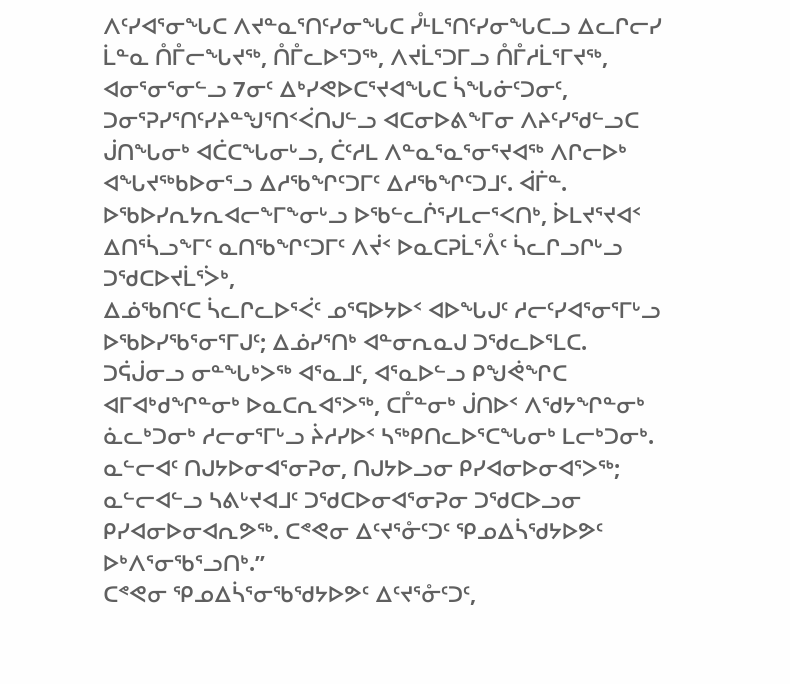ᐱᑦᓯᐊᕐᓂᖓᑕ ᐱᔪᓐᓇᕐᑎᑦᓯᓂᖓᑕ ᓮᒻᒪᕐᑎᑦᓯᓂᖓᑕᓗ ᐃᓚᒋᓕᓯ ᒫᓐᓇ ᑍᒤᓕᖓᔪᖅ, ᑍᒤᓚᐅᕐᑐᖅ, ᐱᔪᒫᕐᑐᒥᓗ ᑍᒤᓱᒫᕐᒥᔪᖅ, ᐊᓂᕐᓂᕐᓂᓪᓗ 7ᓂᑦ ᐃᒃᓯᕙᐅᑕᕐᔪᐊᖓᑕ ᓵᖓᓃᑦᑐᓂᑦ,
ᑐᓂᕐᕈᓯᕐᑎᑦᓯᔨᓐᖑᕐᑎᑉᐹᑎᒍᓪᓗ ᐊᑕᓂᐅᕕᖕᒥᓂ ᐱᔨᑦᓯᖁᓪᓗᑕ ᒎᑎᖓᓂᒃ ᐊᑖᑕᖓᓂᒡᓗ, ᑖᑦᓱᒪ ᐱᓐᓇᕐᓇᕐᓂᕐᔪᐊᖅ ᐱᒋᓕᐅᒃ ᐊᖓᔪᖅᑲᐅᓂᕐᓗ ᐃᓱᖃᖏᑦᑐᒥᑦ ᐃᓱᖃᖏᑦᑐᒧᑦ. ᐋᒦᓐ.
ᐅᖃᐅᓯᕆᔭᕆᐊᓕᖕᒥᖕᓂᒡᓗ ᐅᖃᓪᓚᒌᕐᓯᒪᓕᕐᐸᑎᒃ, ᐆᒪᔪᕐᔪᐊᑉ ᐃᑎᕐᓵᓗᖕᒥᑦ ᓇᑎᖃᖏᑦᑐᒥᑦ ᐱᔫᑉ ᐅᓇᑕᕈᒫᕐᐰᑦ ᓵᓚᒋᓗᒋᒡᓗ ᑐᖁᑕᐅᔪᒫᕐᐴᒃ,
ᐃᓅᖃᑎᑦᑕ ᓵᓚᒋᓚᐅᕐᐹᑦ ᓄᕐᕋᐅᔭᐅᑉ ᐊᐅᖓᒍᑦ ᓱᓕᑦᓯᐊᕐᓂᕐᒥᒡᓗ ᐅᖃᐅᓯᖃᕐᓂᕐᒥᒍᑦ; ᐃᓅᓯᕐᑎᒃ ᐊᓐᓂᕆᓇᒍ ᑐᖁᓚᐅᕐᒪᑕ.
ᑐᕌᒎᓂᓗ ᓂᓐᖓᒃᐳᖅ ᐊᕐᓇᒧᑦ, ᐊᕐᓇᐅᓪᓗ ᑭᖑᕚᖏᑕ ᐊᒥᐊᒃᑯᖏᓐᓂᒃ ᐅᓇᑕᕆᐊᕐᐳᖅ, ᑕᒤᓐᓂᒃ ᒎᑎᐅᑉ ᐱᖁᔭᖏᓐᓂᒃ ᓈᓚᒃᑐᓂᒃ ᓱᓕᓂᕐᒥᒡᓗ ᔩᓱᓯᐅᑉ ᓴᖅᑭᑎᓚᐅᕐᑕᖓᓂᒃ ᒪᓕᒃᑐᓂᒃ.
ᓇᓪᓕᐊᑦ ᑎᒍᔭᐅᓂᐊᕐᓂᕈᓂ, ᑎᒍᔭᐅᓗᓂ ᑭᓯᐊᓂᐅᓂᐊᕐᐳᖅ; ᓇᓪᓕᐊᓪᓗ ᓴᕕᒡᔪᐊᒧᑦ ᑐᖁᑕᐅᓂᐊᕐᓂᕈᓂ ᑐᖁᑕᐅᓗᓂ ᑭᓯᐊᓂᐅᓂᐊᕆᕗᖅ. ᑕᕝᕙᓂ ᐃᑦᔪᕐᓁᑦᑐᑦ ᕿᓄᐃᓵᖁᔭᐅᕗᑦ ᐅᒃᐱᕐᓂᖃᕐᓗᑎᒃ.”
ᑕᕝᕙᓂ ᕿᓄᐃᓵᕐᓂᖃᖁᔭᐅᕗᑦ ᐃᑦᔪᕐᓁᑦᑐᑦ,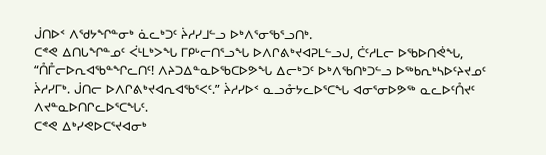ᒎᑎᐅᑉ ᐱᖁᔭᖏᓐᓂᒃ ᓈᓚᒃᑐᑦ ᔩᓱᓯᒧᓪᓗ ᐅᒃᐱᕐᓂᖃᕐᓗᑎᒃ.
ᑕᕝᕙ ᐃᑎᒐᖏᓐᓄᑦ ᐹᒻᒪᒃᐳᖓ ᒥᑭᒡᓕᑎᕐᓗᖓ ᐅᐱᒋᕕᒃᔪᐊᕈᒪᓪᓗᒍ, ᑖᑦᓱᒪᓕ ᐅᖃᐅᑎᕚᖓ, “ᑍᒤᓕᐅᕆᐊᖃᓐᖏᓚᑎᑦ! ᐱᔨᑐᐃᓐᓇᐅᖃᑕᐅᕗᖓ ᐃᓕᒃᑐᑦ ᐅᒃᐱᖃᑎᒃᑐᓪᓗ ᐅᖅᑲᕆᒃᓴᐅᑦᔨᔪᓄᑦ ᔩᓱᓯᒥᒃ. ᒎᑎᓕ ᐅᐱᒋᕕᒃᔪᐊᕆᐊᖃᕐᐸᑦ.” ᔩᓱᓯᐅᑉ ᓇᓗᓁᔭᓚᐅᕐᑕᖓ ᐊᓂᕐᓂᐅᕗᖅ ᓇᓚᐅᑦᑍᔪᑦ ᐱᔪᓐᓇᐅᑎᒋᓚᐅᕐᑕᖓᑦ.
ᑕᕝᕙ ᐃᒃᓯᕙᐅᑕᕐᔪᐊᓂᒃ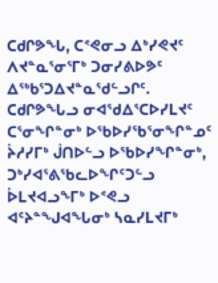ᑕᑯᒋᕗᖓ, ᑕᕝᕙᓂᓗ ᐃᒃᓯᕙᔪᑦ ᐱᔪᓐᓇᕐᓂᕐᒥᒃ ᑐᓂᓯᕕᐅᕗᑦ ᐃᖅᑲᕐᑐᐃᔪᓐᓇᖁᓪᓗᒋᑦ. ᑕᑯᒋᕗᖓᓗ ᓂᐊᖁᐃᕐᑕᐅᓯᒪᔪᑦ ᑕᕐᓂᖏᓐᓂᒃ ᐅᖃᐅᓯᖃᕐᓂᖏᓐᓄᑦ ᔩᓱᓯᒥᒃ ᒎᑎᐅᓪᓗ ᐅᖃᐅᓯᖏᓐᓂᒃ, ᑐᒃᓯᐊᕐᕕᖃᓚᐅᖏᑦᑐᓪᓗ ᐆᒪᔪᐊᓗᖕᒥᒃ ᐅᕝᕙᓗ ᐊᑦᔨᓐᖑᐊᖓᓂᒃ ᓴᓇᓯᒪᔪᒥᒃ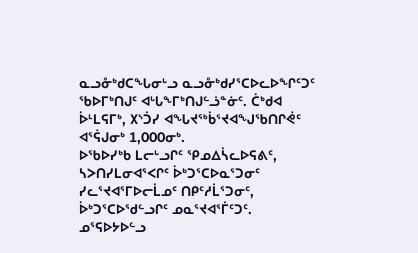ᓇᓗᓁᒃᑯᑕᖓᓂᒡᓗ ᓇᓗᓁᒃᑯᓯᕐᑕᐅᓚᐅᖏᑦᑐᑦ ᖃᐅᒥᒃᑎᒍᑦ ᐊᒡᒐᖕᒥᒃᑎᒍᓪᓘᓐᓃᑦ. ᑖᒃᑯᐊ ᐆᒻᒪᕋᒥᒃ, ᙭ᔅᑑᓯ ᐊᖓᔪᖅᑳᕐᔪᐊᖑᖃᑎᒋᕚᑦ ᐊᕐᕌᒍᓂᒃ 1,000ᓂᒃ.
ᐅᖃᐅᓯᒃᑲ ᒪᓕᒡᓗᒋᑦ ᕿᓄᐃᓵᓚᐅᕋᕕᑦ, ᓴᐳᑎᓯᒪᓂᐊᕐᐸᒋᑦ ᐆᒃᑐᕐᑕᐅᓇᕐᑐᓂᑦ ᓯᓚᕐᔪᐊᕐᒥᐅᓕᒫᓄᑦ ᑎᑭᑦᓱᒫᕐᑐᓂᑦ, ᐆᒃᑐᕐᑕᐅᖁᓪᓗᒋᑦ ᓄᓇᕐᔪᐊᕐᒦᑦᑐᑦ.
ᓄᕐᕋᐅᔭᐅᓪᓗ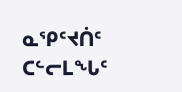ᓇᕿᑦᔪᑏᑦ ᑕᓪᓕᒪᖓᑦ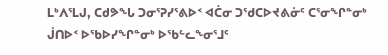ᒪᒃᐱᕐᒪᒍ, ᑕᑯᕗᖓ ᑐᓂᕐᕈᓯᕐᕕᐅᑉ ᐊᑖᓂ ᑐᖁᑕᐅᔪᕕᓃᑦ ᑕᕐᓂᖏᓐᓂᒃ ᒎᑎᐅᑉ ᐅᖃᐅᓯᖏᓐᓂᒃ ᐅᖃᓪᓚᖕᓂᕐᒧᑦ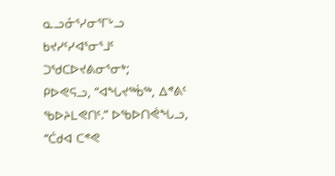ᓇᓗᓁᕐᓯᓂᕐᒥᒡᓗ ᑲᔪᓯᑦᓯᐊᕐᓂᕐᒧᑦ ᑐᖁᑕᐅᔪᕕᓂᕐᓂᒃ;
ᑭᐅᕙᕋᓗ, “ᐊᖓᔪᖅᑳᖅ, ᐃᕝᕕᑦ ᖃᐅᔨᒪᕙᑎᑦ.” ᐅᖃᐅᑎᕚᖓᓗ, “ᑖᑯᐊ ᑕᕝᕙ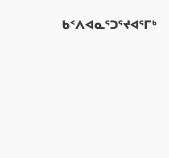ᑲᑉᐱᐊᓇᕐᑐᕐᔪᐊᕐᒥᒃ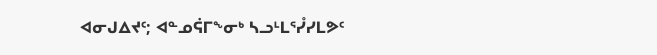ᐊᓂᒍᐃᔪᑦ; ᐊᓐᓄᕌᒥᖕᓂᒃ ᓴᓗᒻᒪᕐᓮᓯᒪᕗᑦ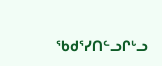ᖃᑯᕐᓯᑎᓪᓗᒋᒡᓗ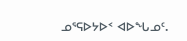ᓄᕐᕋᐅᔭᐅᑉ ᐊᐅᖓᓄᑦ.